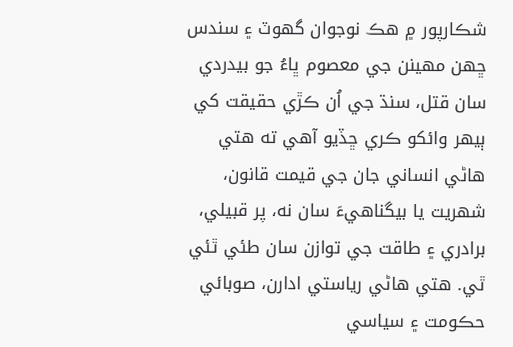شڪارپور ۾ هڪ نوجوان گهوٽ ۽ سندس ڇهن مهينن جي معصوم ڀاءُ جو بيدردي سان قتل، سنڌ جي اُن ڪڙي حقيقت کي ٻيهر وائکو ڪري ڇڏيو آهي ته هتي هاڻي انساني جان جي قيمت قانون، شهريت يا بيگناهيءَ سان نه، پر قبيلي، برادري ۽ طاقت جي توازن سان طئي ٿئي ٿي. هتي هاڻي رياستي ادارن، صوبائي حڪومت ۽ سياسي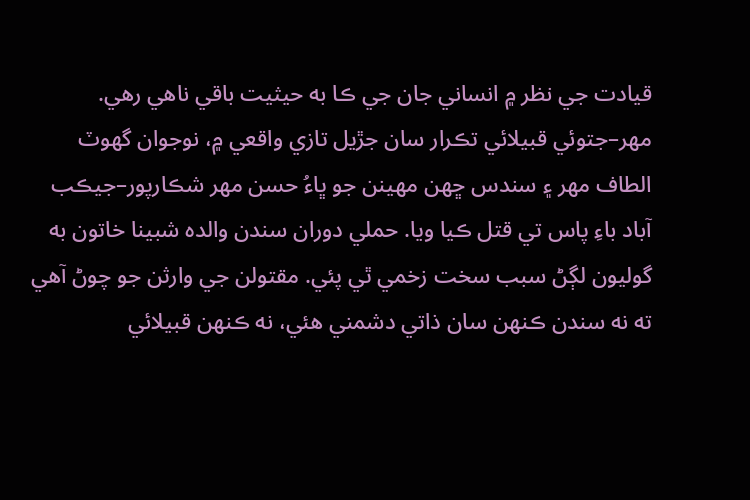قيادت جي نظر ۾ انساني جان جي ڪا به حيثيت باقي ناهي رهي.
مهر–جتوئي قبيلائي تڪرار سان جڙيل تازي واقعي ۾، نوجوان گهوٽ الطاف مهر ۽ سندس ڇهن مهينن جو ڀاءُ حسن مهر شڪارپور–جيڪب آباد باءِ پاس تي قتل ڪيا ويا. حملي دوران سندن والده شبينا خاتون به گوليون لڳڻ سبب سخت زخمي ٿي پئي. مقتولن جي وارثن جو چوڻ آهي ته نه سندن ڪنهن سان ذاتي دشمني هئي، نه ڪنهن قبيلائي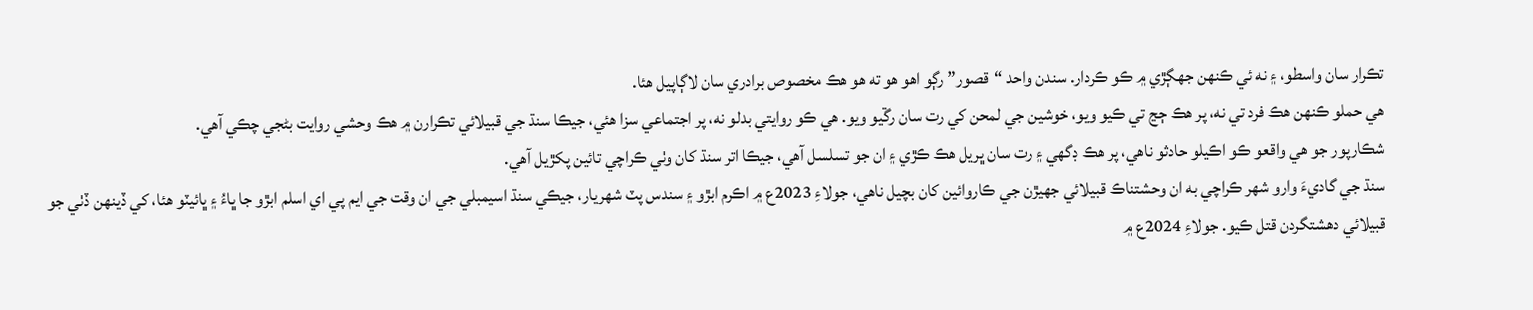تڪرار سان واسطو، ۽ نه ئي ڪنهن جهڳڙي ۾ ڪو ڪردار. سندن واحد “قصور” رڳو اهو هو ته هو هڪ مخصوص برادري سان لاڳاپيل هئا.
هي حملو ڪنهن هڪ فرد تي نه، پر هڪ ڄڃ تي ڪيو ويو، خوشين جي لمحن کي رت سان رڱيو ويو. هي ڪو روايتي بدلو نه، پر اجتماعي سزا هئي، جيڪا سنڌ جي قبيلائي تڪرارن ۾ هڪ وحشي روايت بڻجي چڪي آهي.
شڪارپور جو هي واقعو ڪو اڪيلو حادثو ناهي، پر هڪ ڊگهي ۽ رت سان ڀريل هڪ ڪڙي ۽ ان جو تسلسل آهي، جيڪا اتر سنڌ کان وٺي ڪراچي تائين پکڙيل آهي.
سنڌ جي گاديءَ وارو شهر ڪراچي به ان وحشتناڪ قبيلائي جهيڙن جي ڪاروائين کان بچيل ناهي، جولاءِ 2023ع ۾ اڪرم ابڙو ۽ سندس پٽ شهريار، جيڪي سنڌ اسيمبلي جي ان وقت جي ايم پي اي اسلم ابڙو جا ڀاءُ ۽ ڀائيٽو هئا، کي ڏينهن ڏٺي جو قبيلائي دهشتگردن قتل ڪيو. جولاءِ 2024ع ۾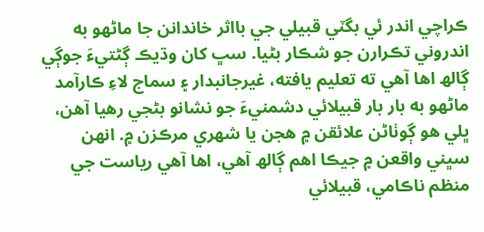ڪراچي اندر ئي بگٽي قبيلي جي بااثر خاندانن جا ماڻهو به اندروني تڪرارن جو شڪار بڻيا. سڀ کان وڌيڪ ڳڻتيءَ جوڳي ڳالھ اها آهي ته تعليم يافته، غيرجانبدار ۽ سماج لاءِ ڪارآمد ماڻهو به بار بار قبيلائي دشمنيءَ جو نشانو بڻجي رهيا آهن، ڀلي هو ڳوٺاڻن علائقن ۾ هجن يا شهري مرڪزن ۾. انهن سڀني واقعن ۾ جيڪا اهم ڳالھ آھي، اها آهي رياست جي منظم ناڪامي، قبيلائي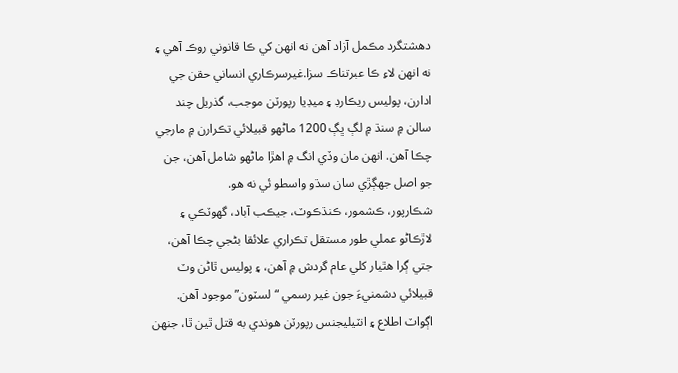دھشتگرد مڪمل آزاد آهن نه انهن کي ڪا قانوني روڪ آهي ۽ نه انهن لاءِ ڪا عبرتناڪ سزا.غيرسرڪاري انساني حقن جي ادارن، پوليس ريڪارڊ ۽ ميڊيا رپورٽن موجب، گذريل چند سالن ۾ سنڌ ۾ لڳ ڀڳ 1200 ماڻهو قبيلائي تڪرارن ۾ مارجي چڪا آهن. انهن مان وڏي انگ ۾ اهڙا ماڻهو شامل آهن، جن جو اصل جهڳڙي سان سڌو واسطو ئي نه هو.
شڪارپور، ڪشمور، ڪنڌڪوٽ، جيڪب آباد، گهوٽڪي ۽ لاڙڪاڻو عملي طور مستقل تڪراري علائقا بڻجي چڪا آهن، جتي ڳرا هٿيار کلي عام گردش ۾ آهن، ۽ پوليس ٿاڻن وٽ قبيلائي دشمنيءَ جون غير رسمي “لسٽون” موجود آهن. اڳواٽ اطلاع ۽ انٽيليجنس رپورٽن هوندي به قتل ٿين ٿا، جنهن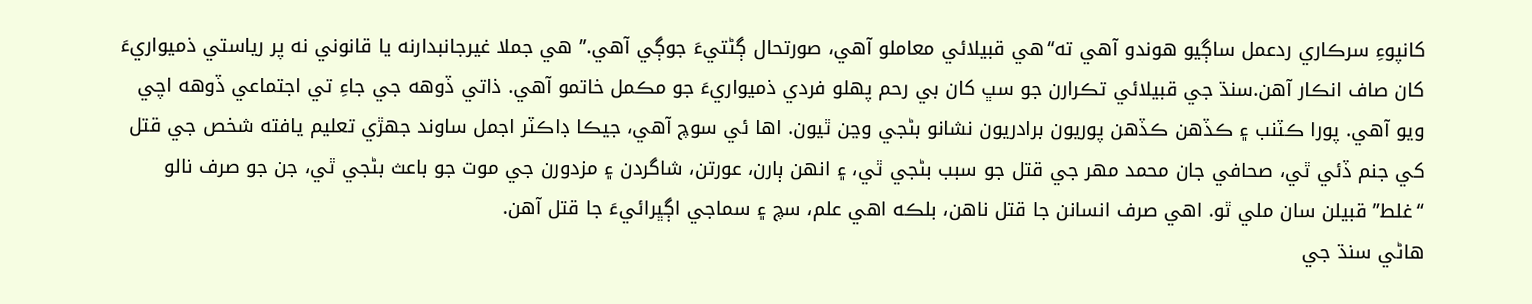کانپوءِ سرڪاري ردعمل ساڳيو هوندو آهي ته“هي قبيلائي معاملو آهي، صورتحال ڳڻتيءَ جوڳي آهي.” هي جملا غيرجانبدارنه يا قانوني نه پر رياستي ذميواريءَ کان صاف انڪار آهن.سنڌ جي قبيلائي تڪرارن جو سڀ کان بي رحم پهلو فردي ذميواريءَ جو مڪمل خاتمو آهي. ذاتي ڏوهه جي جاءِ تي اجتماعي ڏوهه اچي ويو آهي. پورا ڪٽنب ۽ ڪڏهن ڪڏهن پوريون برادريون نشانو بڻجي وڃن ٿيون. اها ئي سوچ آهي، جيڪا ڊاڪٽر اجمل ساوند جهڙي تعليم يافته شخص جي قتل کي جنم ڏئي ٿي، صحافي جان محمد مهر جي قتل جو سبب بڻجي ٿي، ۽ انهن ٻارن، عورتن، شاگردن ۽ مزدورن جي موت جو باعث بڻجي ٿي، جن جو صرف نالو “غلط” قبيلن سان ملي ٿو. اهي صرف انسانن جا قتل ناهن، بلڪه اهي علم، سچ ۽ سماجي اڳڀرائيءَ جا قتل آهن.
هاڻي سنڌ جي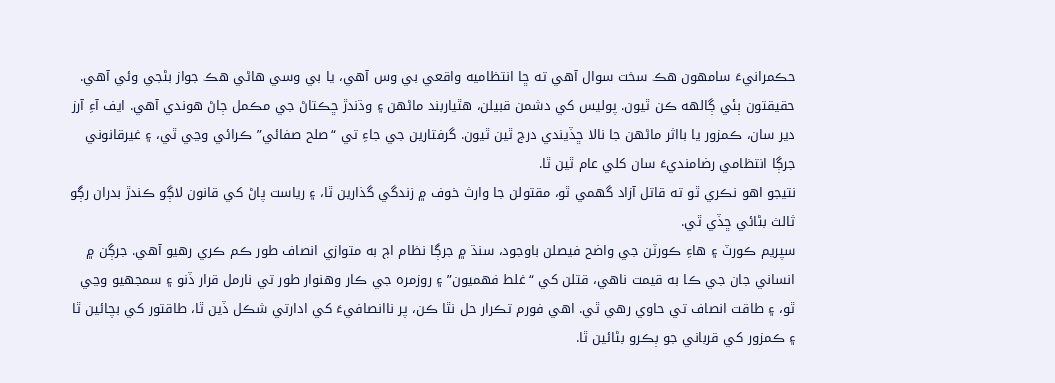حڪمرانيءَ سامهون هڪ سخت سوال آهي ته ڇا انتظاميه واقعي بي وس آهي، يا بي وسي هاڻي هڪ جواز بڻجي وئي آهي. حقيقتون ٻئي ڳالهه ڪن ٿيون. پوليس کي دشمن قبيلن، هٿياربند ماڻهن ۽ وڌندڙ ڇڪتاڻ جي مڪمل ڄاڻ هوندي آهي. ايف آءِ آرز دير سان، ڪمزور يا بااثر ماڻهن جا نالا ڇڏيندي درج ٿين ٿيون. گرفتارين جي جاءِ تي “صلح صفائي” ڪرائي وڃي ٿي، ۽ غيرقانوني جرڳا انتظامي رضامنديءَ سان کلي عام ٿين ٿا.
نتيجو اهو نڪري ٿو ته قاتل آزاد گهمي ٿو، مقتولن جا وارث خوف ۾ زندگي گذارين ٿا، ۽ رياست پاڻ کي قانون لاڳو ڪندڙ بدران رڳو ثالث بڻائي ڇڏي ٿي.
سپريم ڪورٽ ۽ هاءِ ڪورٽن جي واضح فيصلن باوجود، سنڌ ۾ جرڳا نظام اڄ به متوازي انصاف طور ڪم ڪري رهيو آهي. جرڳن ۾ انساني جان جي ڪا به قيمت ناهي، قتلن کي “غلط فهميون” ۽ روزمره جي ڪار وهنوار طور تي نارمل قرار ڏنو ۽ سمجهيو وڃي ٿو، ۽ طاقت انصاف تي حاوي رهي ٿي. اهي فورم تڪرار حل نٿا ڪن، پر ناانصافيءَ کي ادارتي شڪل ڏين ٿا، طاقتور کي بچائين ٿا ۽ ڪمزور کي قرباني جو ٻڪرو بڻائين ٿا.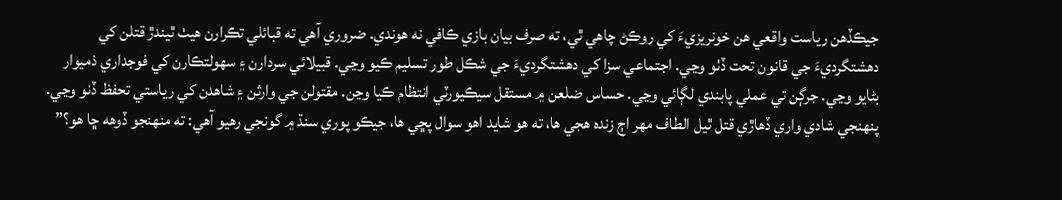جيڪڏهن رياست واقعي هن خونريزيءَ کي روڪڻ چاهي ٿي، ته صرف بيان بازي ڪافي نه هوندي. ضروري آهي ته قبائلي تڪرارن هيٺ ٿيندڙ قتلن کي دهشتگرديءَ جي قانون تحت ڏٺو وڃي. اجتماعي سزا کي دهشتگرديءَ جي شڪل طور تسليم ڪيو وڃي. قبيلائي سردارن ۽ سهولتڪارن کي فوجداري ذميوار بڻايو وڃي. جرڳن تي عملي پابندي لڳائي وڃي. حساس ضلعن ۾ مستقل سيڪيورٽي انتظام ڪيا وڃن. مقتولن جي وارثن ۽ شاهدن کي رياستي تحفظ ڏنو وڃي. پنهنجي شادي واري ڏهاڙي قتل ٿيل الطاف مهر اڄ زنده هجي ها، ته هو شايد اهو سوال پڇي ها، جيڪو پوري سنڌ ۾ گونجي رهيو آهي: ته منهنجو ڏوهه ڇا هو؟”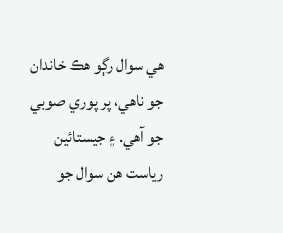هي سوال رڳو هڪ خاندان جو ناهي، پر پوري صوبي جو آهي. ۽ جيستائين رياست هن سوال جو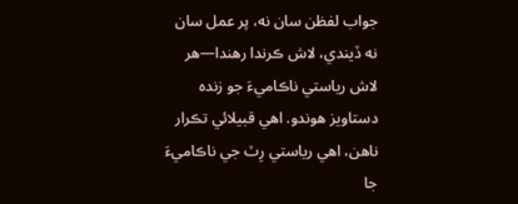جواب لفظن سان نه، پر عمل سان نه ڏيندي، لاش ڪرندا رهندا—هر لاش رياستي ناڪاميءَ جو زنده دستاويز هوندو. اهي قبيلائي تڪرار ناهن، اهي رياستي رِٽ جي ناڪاميءَ جا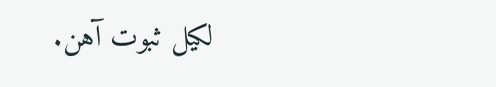لکيل ثبوت آهن.